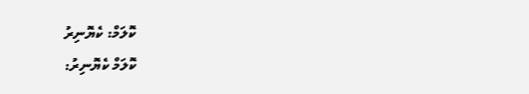ކޮލަމް: ކެޔޮނިރު
ކޮލަމް ކެޔޮނިރު: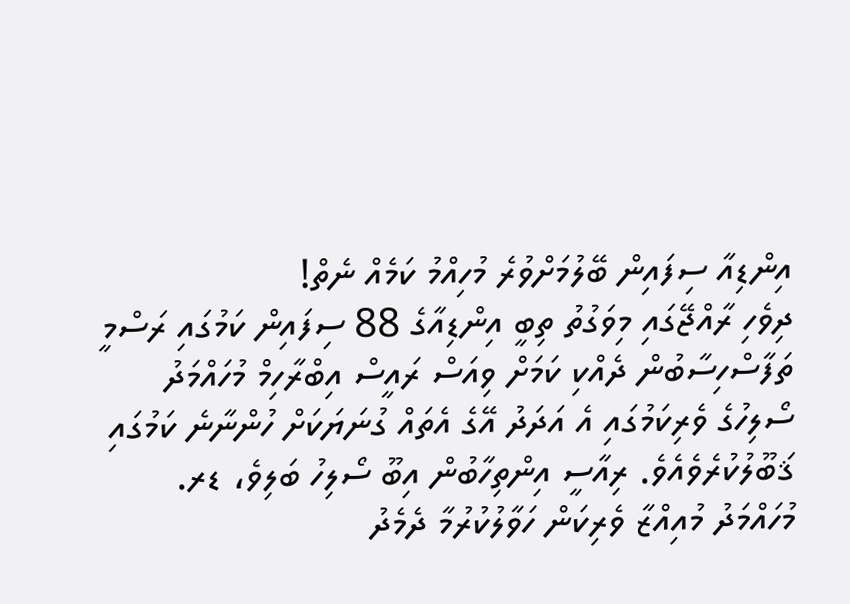އިންޑިއާ ސިފައިން ބޭލުމަށްވުރެ މުހިއްމު ކަމެއް ނެތް!
ދިވެހި ރާއްޖޭގައި މިވަގުތު ތިބީ އިންޑިއާގެ 88 ސިފައިން ކަމުގައި ރަސްމީ ތަފާސްހިސާބުން ދެއްކި ކަމަށް ވިއަސް ރައީސް އިބްރާހިމް މުހައްމަދު ސޯލިހުގެ ވެރިކަމުގައި އެ އަދަދު އޭގެ އެތައް ގުނަޔަކަށް ހުންނާނެ ކަމުގައި ޤަބޫލުކުރެވެއެވެ. ރިއާސީ އިންތިހާބުން އިބޫ ސޯލިހު ބަލިވެ، ޑރ. މުހައްމަދު މުއިއްޒާ ވެރިކަން ހަވާލުކުރުމާ ދެމެދު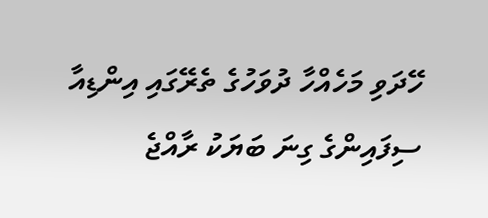ހޭދަވި މަހެއްހާ ދުވަހުގެ ތެރޭގައި އިންޑިއާ ސިފައިންގެ ގިނަ ބަޔަކު ރާއްޖެ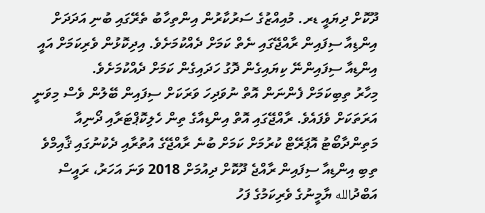ދޫކޮށް ދިޔައީ ޑރ. މުއިއްޒުގެ ސަރުކާރުން އިންތިހާބު ތެރޭގައި ބުނި އަދަދަށް އިންޑިއާ ސިފައިން ރާއްޖޭގައި ނެތް ކަމަށް ދެއްކުމަށެވެ. އިދިކޮޅުން ވެރިކަމަށް އައީ އިންޑިއާ ސިފައިންނޭ ކިޔައިގެން ދޮގު ހަދައިގެން ކަމަށް ދެއްކުމަށެވެ.
މިހާރު ތިބިކަމަށް ފެންނަން އޮތް ނުވަދިހަ ވަރަކަށް ސިފައިން ބޭލުން ވެސް މިވަނީ އަރަތަކަށް ވެފައެވެ. ރާއްޖޭގައި އޮތް އިންޑިއާގެ ތިން ހެލިކޮޕްޓަރާއި ދޯނިއާ މަތިންދާބޯޓު އޮޕަރޭޓް ކުރުމަށް ކަމަށް ބުނެ ރާއްޖޭގެ އުތުރާއި ދެކުނުގައި ޤާއިމްވެ ތިބި އިންޑިއާ ސިފައިން ރާއްޖެ ދޫކޮށް ދިއުމަށް 2018 ވަނަ އަހަރު، ރައީސް އަބްދުالله ޔާމީނުގެ ވެރިކަމުގެ ފަހު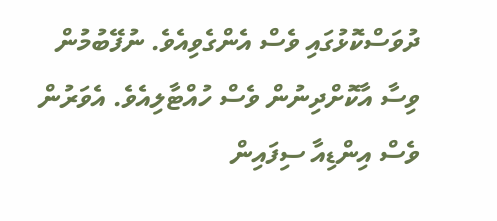ދުވަސްކޮޅުގައި ވެސް އެންގެވިއެވެ. ނުފޭބުމުން ވިސާ އާކޮށްދިނުން ވެސް ހުއްޓާލިއެވެ. އެވަރުން ވެސް އިންޑިއާ ސިފައިން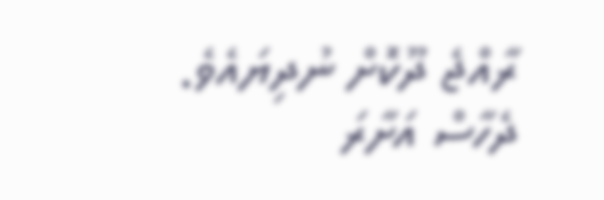ރާއްޖެ ދޫކޮށް ނުދިޔައެވެ. ދެހާސް އަށާރަ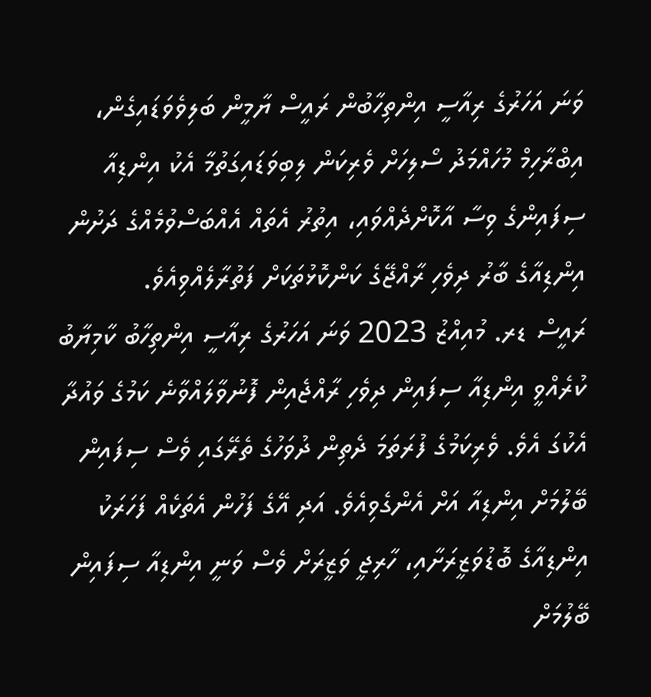ވަނަ އަހަރުގެ ރިއާސީ އިންތިހާބުން ރައީސް ޔާމީން ބަލިވެވަޑައިގެން، އިބްރާހިމް މުހައްމަދު ސޯލިހަށް ވެރިކަން ލިބިވަޑައިގަތުމާ އެކު އިންޑިއާ ސިފައިންގެ ވިސާ އާކޮށްދެއްވައި، އިތުރު އެތައް އެއްބަސްވުމެއްގެ ދަށުން އިންޑިއާގެ ބާރު ދިވެހި ރާއްޖޭގެ ކަންކޮޅުތަކަށް ފަތުރާލެއްވިއެވެ.
ރައީސް ޑރ. މުއިއްޒު 2023 ވަނަ އަހަރުގެ ރިއާސީ އިންތިހާބު ކާމިޔާބު ކުރެއްވީ އިންޑިއާ ސިފައިން ދިވެހި ރާއްޖެއިން ފޮނުވާލައްވާނެ ކަމުގެ ވައުދާ އެކުގަ އެވެ. ވެރިކަމުގެ ފުރަތަމަ ދެތިން ދުވަހުގެ ތެރޭގައި ވެސް ސިފައިން ބޭލުމަށް އިންޑިއާ އަށް އެންގެވިއެވެ. އަދި އޭގެ ފަހުން އެތަކެއް ފަހަރަކު އިންޑިއާގެ ބޮޑުވަޒީރަށާއި، ހާރިޖީ ވަޒީރަށް ވެސް ވަނީ އިންޑިއާ ސިފައިން ބޭލުމަށް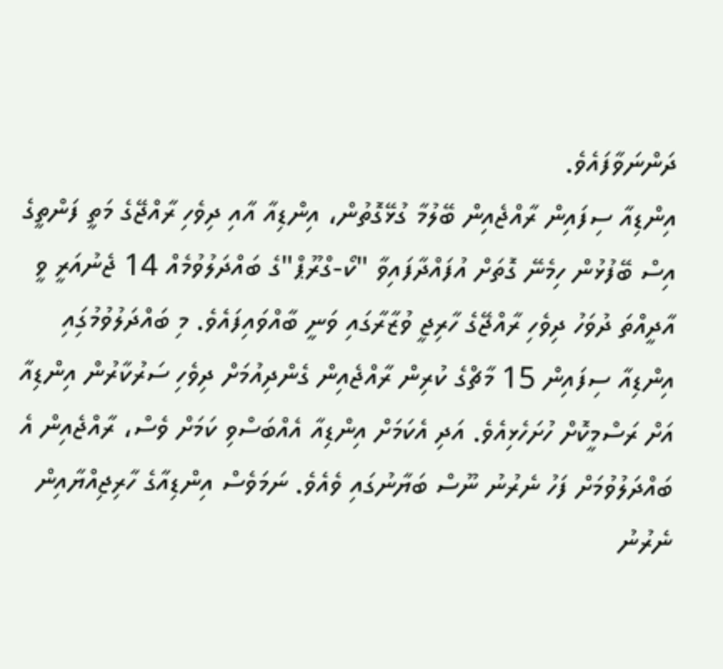ދަންނަވާފައެވެ.
އިންޑިއާ ސިފައިން ރާއްޖެއިން ބޭލުމާ ގުޅޭގޮތުން، އިންޑިއާ އާއި ދިވެހި ރާއްޖޭގެ މަތީ ފަންތީގެ އިސް ބޭފުޅުން ހިމެނޭ ގޮތަށް އުފައްދާފައިވާ "ކޯ-ގްރޫޕް"ގެ ބައްދަލުވުމެއް 14 ޖެނުއަރީ ވީ އާދީއްތަ ދުވަހު ދިވެހި ރާއްޖޭގެ ހާރިޖީ ވުޒާރާގައި ވަނީ ބާއްވައިފައެވެ. މި ބައްދަލުވުމުގަިއި އިންޑިއާ ސިފައިން 15 މާޗްގެ ކުރިން ރާއްޖެއިން ގެންދިއުމަށް ދިވެހި ސަރުކާރުން އިންޑިއާ އަށް ރަސްމީކޮށް ހުށަހެޅިއެވެ. އަދި އެކަމަށް އިންޑިއާ އެއްބަސްވި ކަމަށް ވެސް، ރާއްޖެއިން އެ ބައްދަލުވުމަށް ފަހު ނެރުނު ނޫސް ބަޔާނުގައި ވެއެވެ. ނަމަވެސް އިންޑިއާގެ ހާރިޖިއްޔާއިން ނެރުނު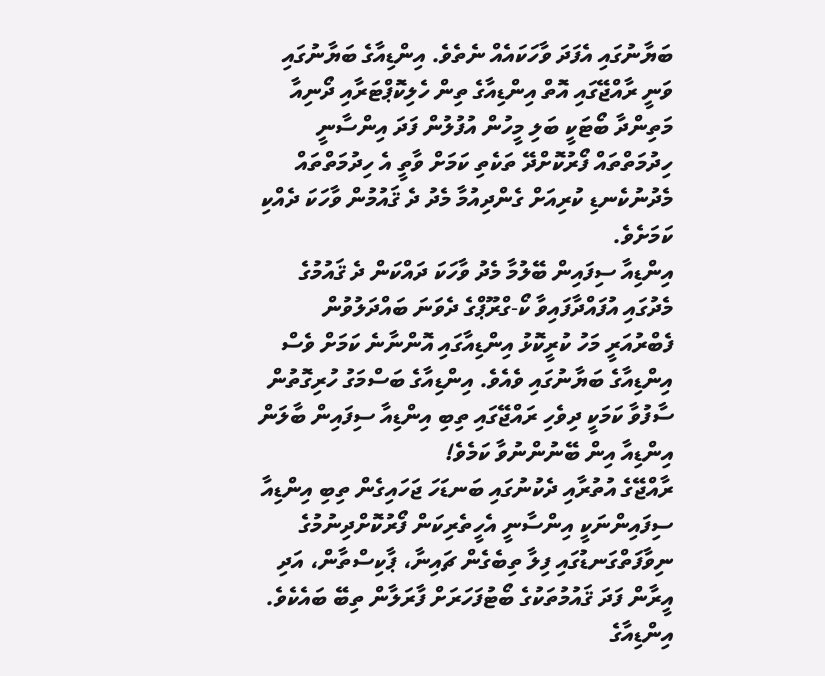ބަޔާނުގައި އެފަދަ ވާހަކައެއް ނެތެވެ. އިންޑިއާގެ ބަޔާނުގައި ވަނީ ރާއްޖޭގައި އޮތް އިންޑިއާގެ ތިން ހެލިކޮޕްޓަރާއި ދޯނިއާ މަތިންދާ ބޯޓަކީ ބަލި މީހުން އުފުލުން ފަދަ އިންސާނީ ހިދުމަތްތައް ފޯރުކޮށްދޭ ތަކެތި ކަމަށް ވާތީ އެ ހިދުމަތްތައް މެދުނުކެނޑި ކުރިއަށް ގެންދިއުމާ މެދު ދެ ޤައުމުން ވާހަކަ ދެއްކި ކަމަށެވެ.
އިންޑިއާ ސިފައިން ބޭލުމާ މެދު ވާހަކަ ދައްކަން ދެ ޤައުމުގެ މެދުގައި އުފައްދާފައިވާ ކޯ-ގްރޫޕްގެ ދެވަނަ ބައްދަލުވުން ފެބްރުއަރީ މަހު ކުރީކޮޅު އިންޑިއާގައި އޮންނާނެ ކަމަށް ވެސް އިންޑިއާގެ ބަޔާނުގައި ވެއެވެ. އިންޑިއާގެ ބަސްމަގު ހުރިގޮތުން ސާފުވާ ކަމަކީ ދިވެހި ރައްޖޭގައި ތިބި އިންޑިއާ ސިފައިން ބާލަން އިންޑިއާ އިން ބޭނުންނުވާ ކަމެވެ!
ރާއްޖޭގެ އުތުރާއި ދެކުނުގައި ބަނޑަހަ ޖަހައިގެން ތިބި އިންޑިއާ ސިފައިންނަކީ އިންސާނީ އެހީތެރިކަން ފޯރުކޮށްދިނުމުގެ ނިވާފަތްގަނޑުގައި ފިލާ ތިބެގެން ޗައިނާ، ޕާކިސްތާން، އަދި އީރާން ފަދަ ޤައުމުތަކުގެ ބޯޓުފަހަރަށް ފާރަލާން ތިބޭ ބައެކެވެ. އިންޑިއާގެ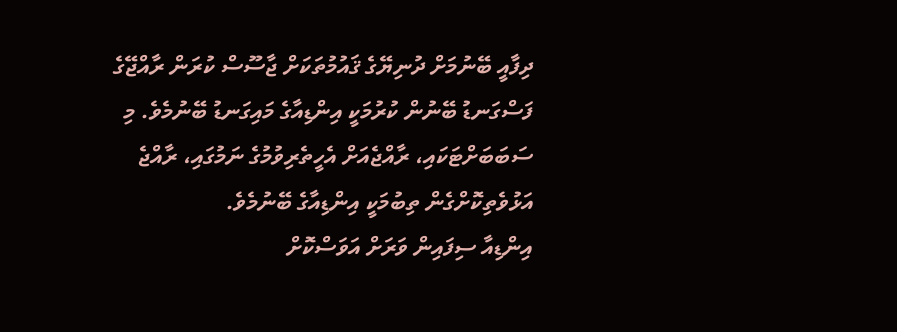ދިފާއީ ބޭނުމަށް ދުނިޔޭގެ ޤައުމުތަކަށް ޖާސޫސް ކުރަން ރާއްޖޭގެ ފަސްގަނޑު ބޭނުން ކުރުމަކީ އިންޑިއާގެ މައިގަނޑު ބޭނުމެވެ. މި ސަބަބަށްޓަކައި، ރާއްޖެއަށް އެހީތެރިވުމުގެ ނަމުގައި، ރާއްޖެ އަޅުވެތިކޮށްގެން ތިބުމަކީ އިންޑިއާގެ ބޭނުމެވެ.
އިންޑިއާ ސިފައިން ވަރަށް އަވަސްކޮށް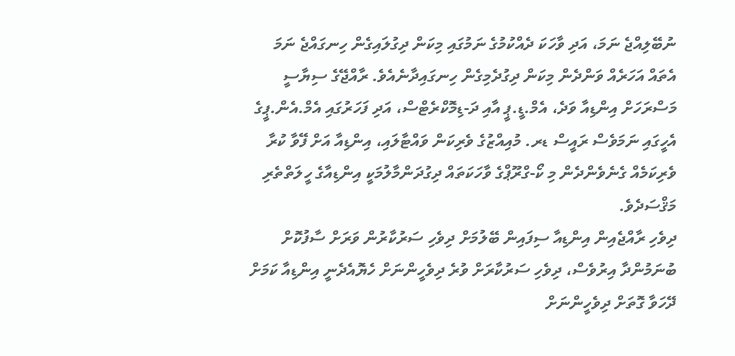ނުބޭލިއްޖެ ނަމަ، އަދި ވާހަކަ ދެއްކުމުގެ ނަމުގައި މިކަން ދިގުލައިގެން ހިނގައްޖެ ނަމަ އެތައް އަހަރެއް ވަންދެން މިކަން ދިގުދެމިގެން ހިނގައިދާނެއެވެ. ރާއްޖޭގެ ސިޔާސީ މަސްރަހަށް އިންޑިއާ ވަދެ، އެމް.ޑީ.ޕީ އާއި ދަ-ޑިމޮކްރެޓްސް، އަދި ފަހަރުގައި އެމް.އެން.ޕީގެ އެހީގައި ނަމަވެސް ރައީސް ޑރ. މުއިއްޒުގެ ވެރިކަން ވައްޓާލައި، އިންޑިއާ އަށް ފޭވާ ކުރާ ވެރިކަމެއް ގެނެވެންދެން މި ކޯ-ގްރޫޕްގެ ވާހަކަތައް ދިގުދަންމާލުމަކީ އިންޑިއާގެ ހީލަތްތެރި މަޤްސަދެވެ.
ދިވެހި ރާއްޖެއިން އިންޑިއާ ސިފައިން ބޭލުމަށް ދިވެހި ސަރުކާރުން ވަރަށް ސާފުކޮށް ބުނަމުންދާ އިރުވެސް، ދިވެހި ސަރުކާރަށް ވުރެ ދިވެހީންނަށް ހެޔޮއެދެނީ އިންޑިއާ ކަމަށް ދޭހަވާ ގޮތަށް ދިވެހީންނަށް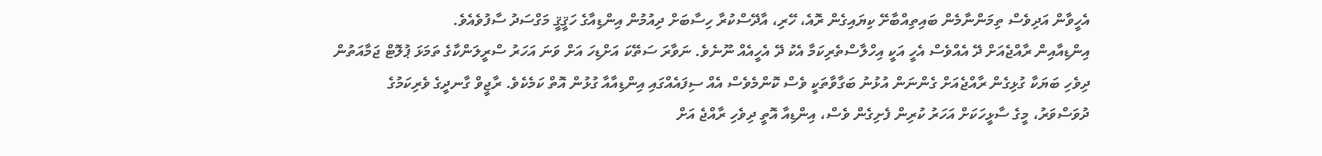އެހީވާން އަދިވެސް ތިމަންނާމެން ބައިތިއްބާށޭ ކިޔައިގެން ރޮއެ، ހޭރި، އާދޭސްކުރާ ހިސާބަށް ދިއުމުން އިންޑިއާގެ ހަޤީޤީ މަގްސަދު ސާފުވެއެވެ.
އިންޑިއާއިން ރާއްޖެއަށް ދޭ އެއްވެސް އެހީ އަކީ އިހްލާސްތެރިކަމާ އެކު ދޭ އެހީއެއް ނޫނެވެ. ނަވާރަ ސަތޭކަ އަށްޑިހަ އަށް ވަނަ އަހަރު ސްރީލަންކާގެ ތަމަޅަ ޕުލޮޓް ޖަމާއަތުން ދިވެހި ބަޔަކާ ގުޅިގެން ރާއްޖެއަށް ގެންނަން އުޅުނު ބަގާވާތަކީ ވެސް ކޮންމެވެސް އެއް ސިފައެއްގައި އިންޑިއާއާ ގުޅުން އޮތް ކަމެކެވެ. ރާޖީވް ގާނދީގެ ވެރިކަމުގެ ދުވަސްވަރު، މީގެ ސާޅީހަކަށް އަހަރު ކުރިން ފެށިގެން ވެސް، އިންޑިއާ އޮތީ ދިވެހި ރާއްޖެ އަށް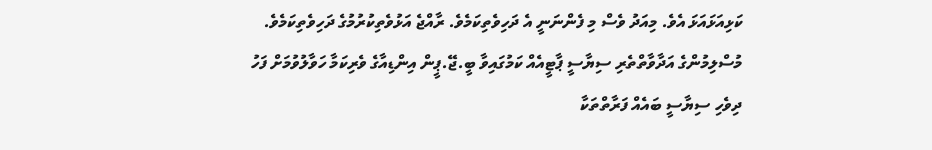ކަޅިއަޅައަޅަ އެވެ. މިއަދު ވެސް މި ފެންނަނީ އެ ދަހިވެތިކަމެވެ. ރާއްޖެ އަޅުވެތިކުރުމުގެ ދަހިވެތިކަމެވެ.
މުސްލިމުންގެ އަދާވާތްތެރި ސިޔާސީ ޕާޓީއެއް ކަމުގައިވާ ބީ.ޖޭ.ޕީން އިންޑިއާގެ ވެރިކަމާ ހަވާލުވުމަށް ފަހު ދިވެހި ސިޔާސީ ބައެއް ފަރާތްތަކާ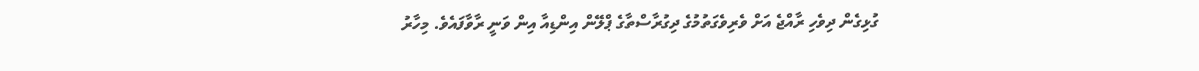ގުޅިގެން ދިވެހި ރާއްޖެ އަށް ވެރިވެގަތުމުގެ ދިގުރާސްތާގެ ޕްލޭން އިންޑިއާ އިން ވަނީ ރާވާފައެވެ. މިހާރު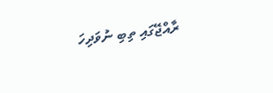ރާއްޖޭގައި ތިބި ނުވަދިހަ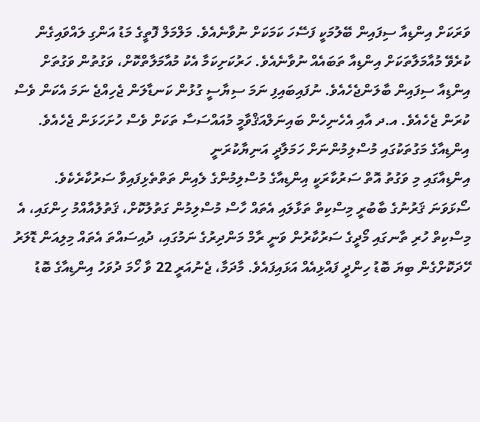ވަރަކަށް އިންޑިއާ ސިފައިން ބޭލުމަކީ ފަސޭހަ ކަމަކަށް ނުވާނެއެވެ. މަލްމަލް ފޮތީގެ މަޑު އަންގި ލައްވައިގެން ކުރެވޭ މުއާމަލާތަކަށް އިންޑިއާ ތަބައެއް ނުވާނެއެވެ. ހަރުކަށިކަމާ އެކު މުއާމަލާތްކޮށް، ވަގުތުން ވަގުތަށް އިންޑިއާ ސިފައިން ބާލަންޖެހެއެވެ. ނުފައިބައިފި ނަމަ ސިޔާސީ ގުޅުން ކަނޑާލަން ޖެހިއްޖެ ނަމަ އެކަން ވެސް ކުރަން ޖެހެއެވެ. އ.ދ އާއި އެހެނިހެން ބައިނަލްއަޤްވާމީ މުއައްސަސާ ތަކަށް ވެސް ހުށަހަޅަން ޖެހެއެވެ.
އިންޑިއާގެ މަގުތަކުގައި މުސްލިމުންނަށް ހަމަލާދީ އަނިޔާކުރަނީ
އިންޑިއާގައި މި ވަގުތު އޮތް ސަރުކާރަކީ އިންޑިއާގެ މުސްލިމުންގެ ލެއިން ތަތްތެޅިފައިވާ ސަރުކާރެކެވެ. ސޯޅަވަނަ ޤަރުނުގެ ބާބުރީ މިސްކިތް ތަޅާލައި އެތައް ހާސް މުސްލިމުން ގަތުލުކޮށް، ޤަތުލުއާއްމު ހިންގައި، އެ މިސްކިތް ހުރި ތާނގައި މޯދީގެ ސަރުކާރުން ވަނީ ރާމް މަންދިރުގެ ނަމުގައި، ދުއިސައްތަ އެތައް މިލިއަން ޑޮލަރު ހޭދަކޮށްގެން ބިޔަ ބޮޑު ހިންދީ ފައްޅިއެއް އަޅައިފައެވެ. މާދަމާ، ޖެނުއަރީ 22 ވާ ހޯމަ ދުވަހު އިންޑިއާގެ ބޮޑު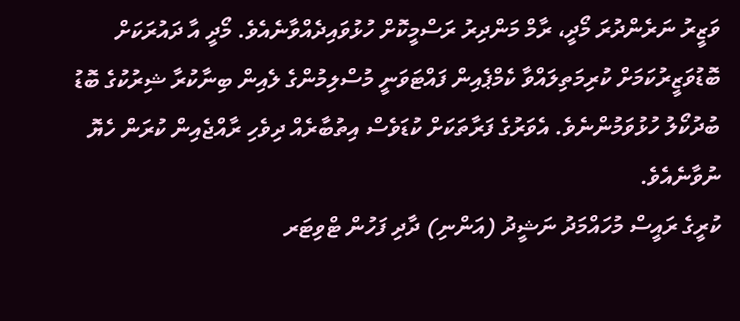ވަޒީރު ނަރެންދުރަ މޯދީ، ރާމް މަންދިރު ރަސްމީކޮށް ހުޅުވައިދެއްވާނެއެވެ. މޯދީ އާ ދައުރަކަށް ބޮޑުވަޒީރުކަމަށް ކުރިމަތިލައްވާ ކެމްޕެއިން ފައްޓަވަނީ މުސްލިމުންގެ ލެއިން ބިނާކުރާ ޝިރުކުގެ ބޮޑު ބުދުކޯލު ހުޅުވަމުންނެވެ. އެވަރުގެ ފަރާތަކަށް ކުޑަވެސް އިތުބާރެއް ދިވެހި ރާއްޖެއިން ކުރަން ހެޔޮ ނުވާނެއެވެ.
ކުރީގެ ރައީސް މުހައްމަދު ނަޝީދު (އަންނި) ދާދި ފަހުން ޓްވިޓަރ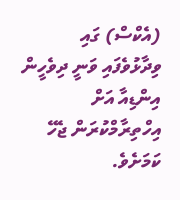(އެކްސް) ގައި ވިދާޅުވެފައި ވަނީ ދިވެހީން އިންޑިއާ އަށް އިހްތިރާމްކުރަން ޖެހޭ ކަމަށެވެ.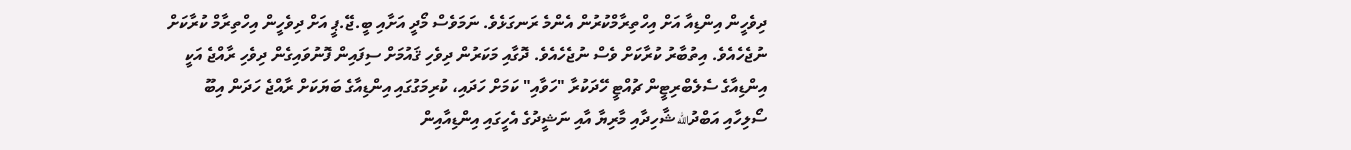ދިވެހީން އިންޑިއާ އަށް އިހްތިރާމްކުރުން އެންމެ ރަނގަޅެވެ. ނަމަވެސް މޯދީ އަށާއި ބީ.ޖޭ.ޕީ އަށް ދިވެހީން އިހްތިރާމް ކުރާކަށް ނުޖެހެއެވެ. އިތުބާރު ކުރާކަށް ވެސް ނުޖެހެއެވެ. ދޮގާއި މަކަރުން ދިވެހި ޤައުމަށް ސިފައިން ފޮނުވައިގެން ދިވެހި ރާއްޖެ އަކީ އިންޑިއާގެ ސެލެބްރިޓީން ޗުއްޓީ ހޭދަކުރާ "ހަވާއި" ކަމަށް ހަދައި، ކުރިމަގުގައި އިންޑިއާގެ ބަޔަކަށް ރާއްޖެ ހަދަން އިބޫ ސޯލިހާއި އަބްދުالله ޝާހިދާއި މާރިޔާ އާއި ނަޝީދުގެ އެހީގައި އިންޑިއާއިން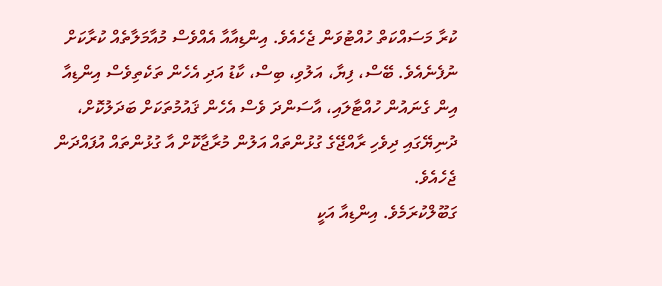ކުރާ މަސައްކަތް ހުއްޓުވަން ޖެހެއެވެ. އިންޑިއާއާ އެއްވެސް މުއާމަލާތެއް ކުރާކަށް ނުފެނެއެވެ. ބޭސް، ފިޔާ، އަލުވި، ބިސް، ކާޑު އަދި އެހެން ތަކެތިވެސް އިންޑިއާ އިން ގެނައުން ހުއްޓާލައި، އާސަންދަ ވެސް އެހެން ޤައުމުތަކަށް ބަދަލުކޮށް، ދުނިޔޭގައި ދިވެހި ރާއްޖޭގެ ގުޅުންތައް އަލުން މުރާޖާކޮށް އާ ގުޅުންތައް އުފައްދަން ޖެހެއެވެ.
ގަބޫލްކުރަމެވެ. އިންޑިއާ އަކީ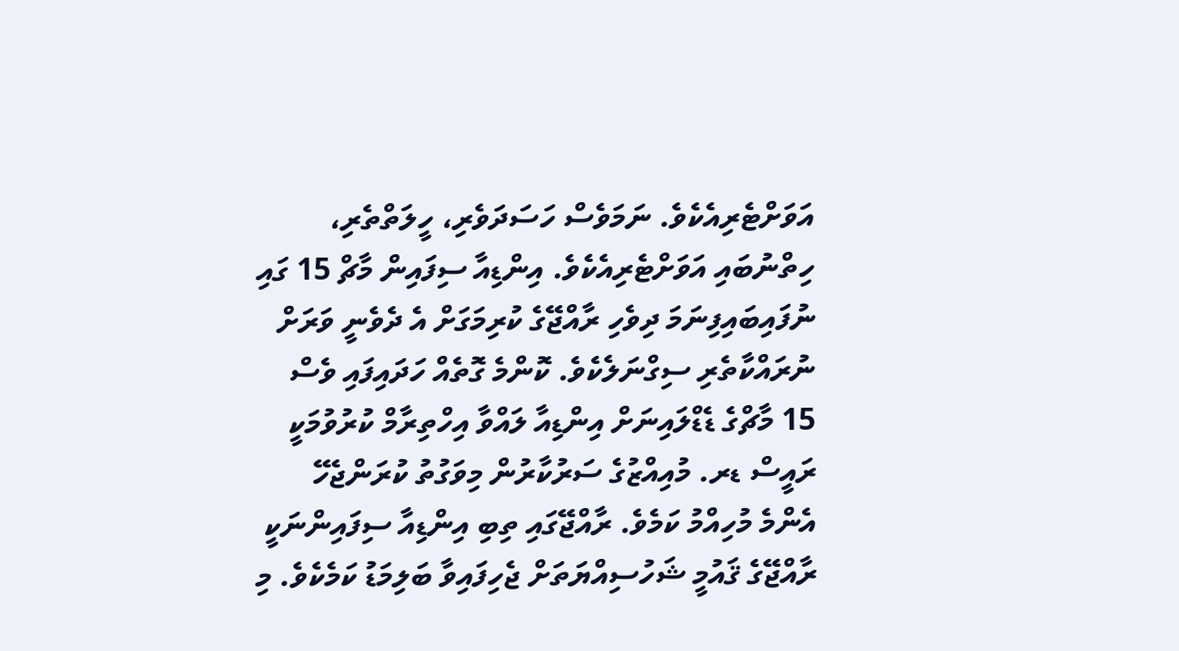އަވަށްޓެރިއެކެވެ. ނަމަވެސް ހަސަދަވެރި، ހީލަތްތެރި، ހިތްނުބައި އަވަށްޓެރިއެކެވެ. އިންޑިއާ ސިފައިން މާޗް 15 ގައި ނުފައިބައިފިނަމަ ދިވެހި ރާއްޖޭގެ ކުރިމަގަށް އެ ދެވެނީ ވަރަށް ނުރައްކާތެރި ސިގްނަލެކެވެ. ކޮންމެ ގޮތެއް ހަދައިފައި ވެސް 15 މާޗްގެ ޑެޑްލައިނަށް އިންޑިއާ ލައްވާ އިހްތިރާމް ކުރުވުމަކީ ރައީސް ޑރ. މުއިއްޒުގެ ސަރުކާރުން މިވަގުތު ކުރަންޖެހޭ އެންމެ މުހިއްމު ކަމެވެ. ރާއްޖޭގައި ތިބި އިންޑިއާ ސިފައިންނަކީ ރާއްޖޭގެ ޤައުމީ ޝަހުސިއްޔަތަށް ޖެހިފައިވާ ބަލިމަޑު ކަމެކެވެ. މި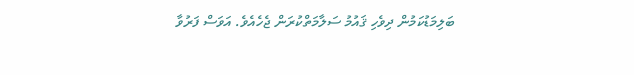ބަލިމަޑުކަމުން ދިވެހި ޤައުމު ސަލާމަތްކުރަން ޖެހެއެވެ. އަވަސް ފަރުވާ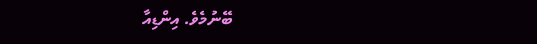ބޭނުމެވެ. އިންޑިއާ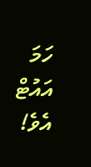ހަމަ އައުޓް އެވެ!